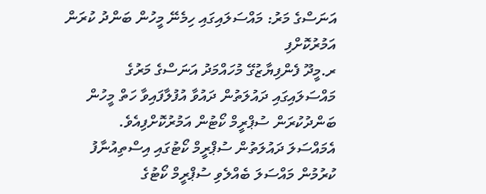އަނަސްގެ މަރު: މައްސަލައިގައި ހިމެނޭ މީހުން ބަންދު ކުރަން އަމުރުކޮށްފި
ރ.މީދޫ ފެންފިޔާޒުގޭ މުހައްމަދު އަނަސްގެ މަރުގެ މައްސަލައިގައި ދައުލަތުން ދައުވާ އުފުލާފައިވާ ހަތް މީހުން ބަންދުކުރަން ސުޕްރީމް ކޯޓުން އަމުރުކޮށްފިއެވެ.
އެމައްސަލަ ދައުލަތުން ސުޕްރީމް ކޯޓުގައި އިސްތިއުނާފު ކުރުމުން މައްސަލަ ބެއްލެވި ސުޕްރީމް ކޯޓުގެ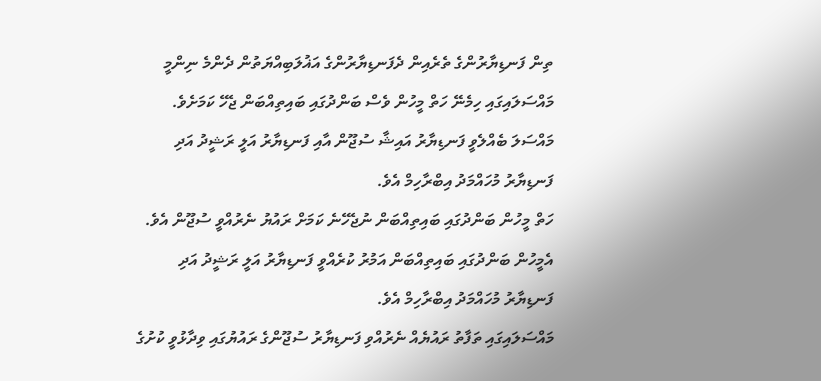ތިން ފަނޑިޔާރުންގެ ތެރެއިން ދެފަނޑިޔާރުންގެ އަޣުލަބިއްޔަތުން ދެންމެ ނިންމީ މައްސަލައިގައި ހިމެނޭ ހަތް މީހުން ވެސް ބަންދުގައި ބައިތިއްބަން ޖެހޭ ކަމަށެވެ. މައްސަލަ ބެއްލެވީ ފަނޑިޔާރު އައިޝާ ސުޖޫން އާއި ފަނޑިޔާރު އަލީ ރަޝީދު އަދި ފަނޑިޔާރު މުހައްމަދު އިބްރާހިމް އެވެ.
ހަތް މީހުން ބަންދުގައި ބައިތިއްބަން ނުޖެހޭނެ ކަމަށް ރައުޔު ނެރުއްވީ ސުޖޫން އެވެ. އެމީހުން ބަންދުގައި ބައިތިއްބަން އަމުރު ކުރެއްވީ ފަނޑިޔާރު އަލީ ރަޝީދު އަދި ފަނޑިޔާރު މުހައްމަދު އިބްރާހިމް އެވެ.
މައްސަލައިގައި ތަފާތު ރައުޔެއް ނެރުއްވި ފަނޑިޔާރު ސުޖޫންގެ ރައުޔުގައި ވިދާޅުވީ ކުށުގެ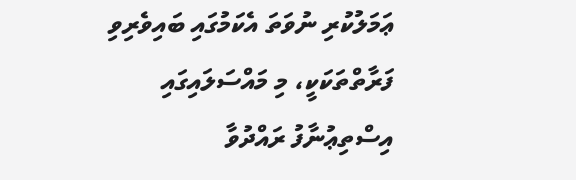ޢަމަލުކުރި ނުވަތަ އެކަމުގައި ބައިވެރިވި ފަރާތްތަކަކީ، މި މައްސަލައިގައި އިސްތިޢުނާފު ރައްދުވާ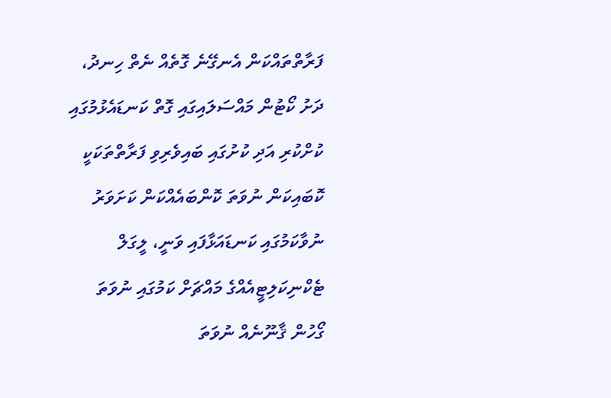ފަރާތްތައްކަން އެނގޭނެ ގޮތެއް ނެތް ހިނދު، ދަށު ކޯޓުން މައްސަލައިގައި ގޮތް ކަނޑައެޅުމުގައި ކުށްކުރި އަދި ކުށުގައި ބައިވެރިވި ފަރާތްތަކަކީ ކޮބައިކަން ނުވަތަ ކޮންބައެއްކަން ކަށަވަރު ނުވާކަމުގައި ކަނޑައަޅާފައި ވަނީ، ލީގަލް ޓެކްނިކަލިޓީއެއްގެ މައްޗަށް ކަމުގައި ނުވަތަ ގޯހުން ޤާނޫނެއް ނުވަތަ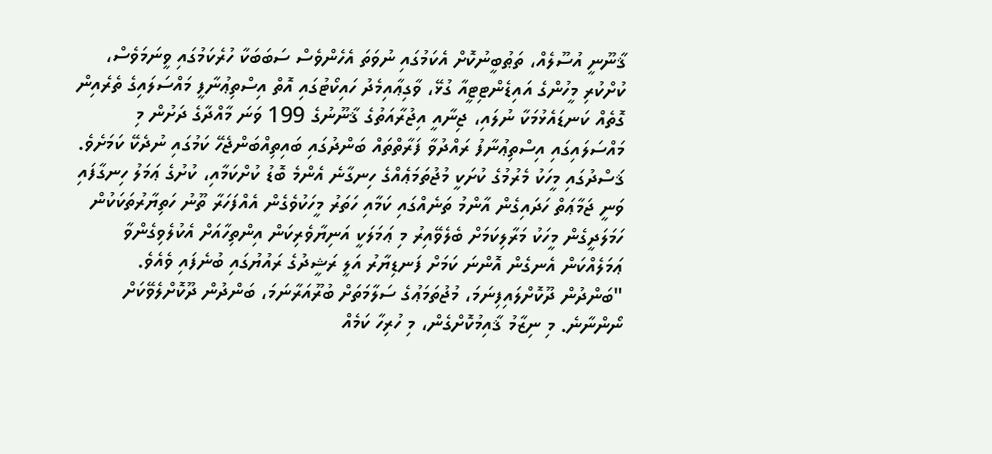ޤާނޫނީ އުސޫލެއް، ތަޠުބީނުކޮށް އެކަމުގައި ނުވަތަ އެހެންވެސް ސަބަބަކާ ހުރެކަމުގައި ވީނަމަވެސް، ކުށްކުރި މީހުންގެ އައިޑެންޓިޓީއާ ގުޅޭ، ވާގިޢާއިމެދު ހައިކޯޓުގައި އޮތް އިސްތިޢުނާފީ މައްސަލައިގެ ތެރެއިން ގޮތެއް ކަނޑައެޅުމަކާ ނުލައި، ޖިނާއީ އިޖުރާއަތުގެ ޤާނޫނުގެ 199 ވަނަ މާއްދާގެ ދަށުން މި މައްސަލައިގައި އިސްތިޢުނާފު ރައްދުވާ ފަރާތްތައް ބަންދުގައި ބައިތިއްބަންޖެހޭ ކަމުގައި ނުދެކޭ ކަމަށެވެ.
ޤަސްދުގައި މީހަކު މެރުމުގެ ކުށަކީ މުޖުތަމަޢެއްގެ ހިނގާނެ އެންމެ ބޮޑު ކުށްކަމާއި، ކުށުގެ ޢަމަލު ހިނގާފައި ވަނީ ޖަމާޢަތް ހަދައިގެން އާންމު ތަނެއްގައި ކަމާއި ހަތަރު މީހަކުވެގެން އެއްފަހަރާ ތޫނު ހަތިޔާރުތަކަކުން ހަމަލަދީގެން މީހަކު މަރާލިކަމަށް ބެލެވޭއިރު މި ޢަމަލަކީ އަނިޔާވެރިކަން އިންތިހާއަށް އެކުލެވިގެންވާ ޢަމަލެއްކަން އެނގެން އޮންނަ ކަމަށް ފަނޑިޔާރު އަލީ ރަޝީދުގެ ރައުޔުގައި ބުނެފައި ވެއެވެ.
"ބަންދުން ދޫކޮށްލައިފިނަމަ، މުޖުތަމަޢުގެ ސަލާމަތަށް ބުރޫއަރާނަމަ، ބަންދުން ދޫކޮށްލެވޭކަށް ނޯންނާނެ. މި ނިޒާމު ޤާއިމުކޮށްގެން، މި ހުރިހާ ކަމެއް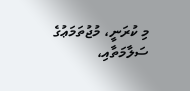މި ކުރަނީ، މުޖުތަމަޢުގެ ސަލާމަތާއި،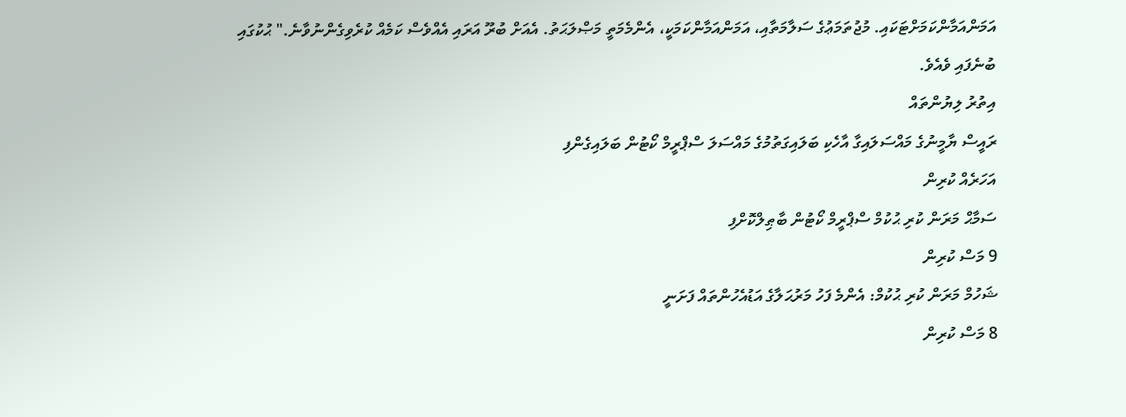އަމަންއަމާންކަމަށްޓަކައި. މުޖުތަމަޢުގެ ސަލާމަތާއި، އަމަންއަމާންކަމަކީ، އެންމެމަތީ މަޞްލަޙަތު. އެއަށް ބުރޫ އަރައި އެއްވެސް ކަމެއް ކުރެވިގެންނުވާނެ." ޙުކުގައި ބުނެފައި ވެއެވެ.
އިތުރު ލިޔުންތައް
ރައީސް ޔާމީނުގެ މައްސަލައިގާ އާހެކި ބަލައިގަތުމުގެ މައްސަލަ ސްޕްރީމް ކޯޓުން ބަލައިގެންފި
އަހަރެއް ކުރިން
ސަމާޙް މަރަން ކުރި ޙުކުމް ސްޕްރީމް ކޯޓުން ބާޠިލްކޮށްފި
9 މަސް ކުރިން
ޝަހުމް މަރަން ކުރި ޙުކުމް: އެންމެ ފަހު މަރުޙަލާގެ އަޑުއެހުންތައް ފަށަނީ
8 މަސް ކުރިން